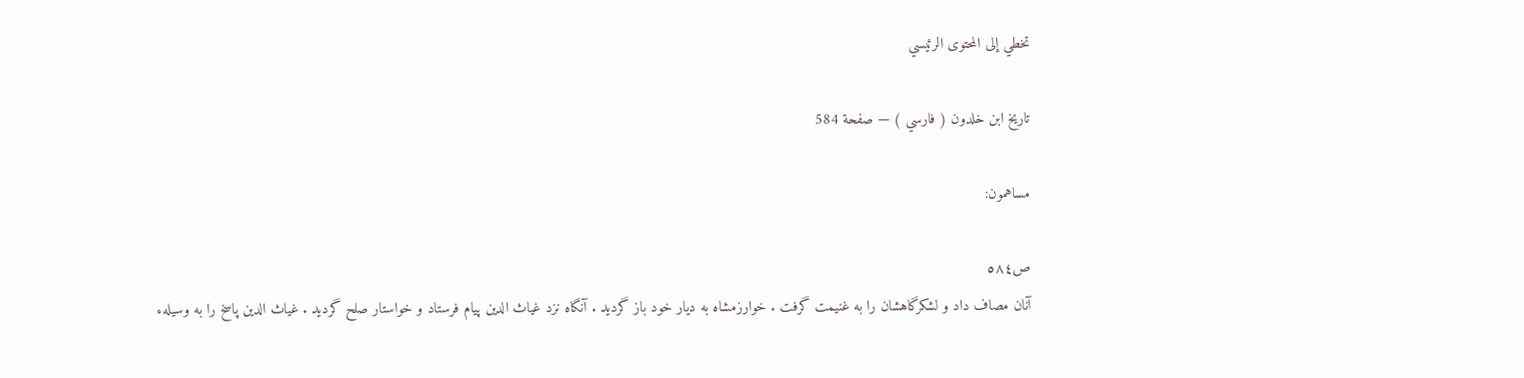تخطي إلى المحتوى الرئيسي

تاريخ ابن خلدون ( فارسي ) — صفحة 584

مساهمون:

ص٥٨٤
آنان مصاف داد و لشكرگاهشان را به غنيمت گرفت . خوارزمشاه به ديار خود باز گرديد . آنگاه نزد غياث الدين پيام فرستاد و خواستار صلح گرديد . غياث الدين پاسخ را به وسيلهء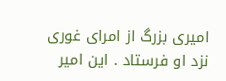اميرى بزرگ از امراى غورى نزد او فرستاد . اين امير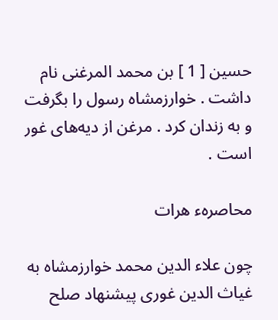حسين [ 1 ] بن محمد المرغنى نام داشت . خوارزمشاه رسول را بگرفت و به زندان كرد . مرغن از ديه‌هاى غور است .

محاصرهء هرات

چون علاء الدين محمد خوارزمشاه به غياث الدين غورى پيشنهاد صلح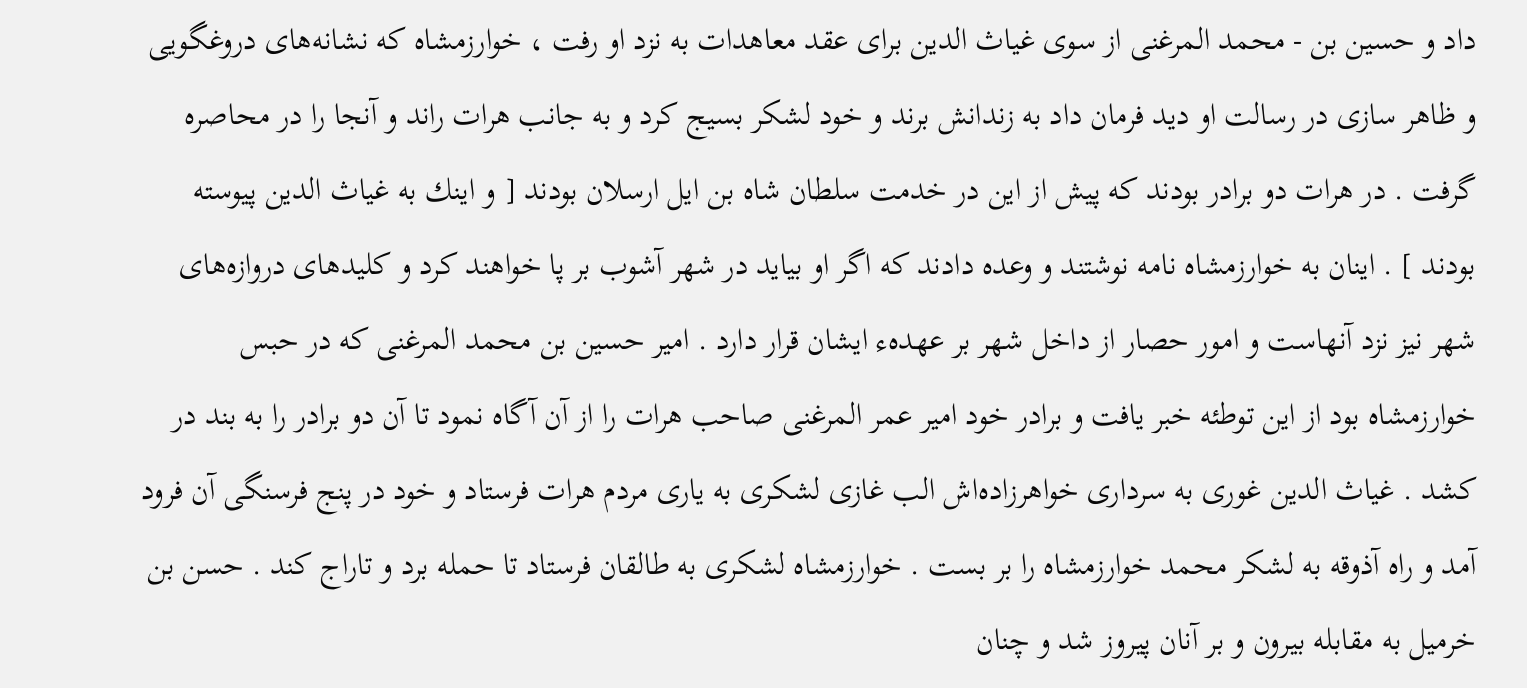داد و حسين بن - محمد المرغنى از سوى غياث الدين براى عقد معاهدات به نزد او رفت ، خوارزمشاه كه نشانه‌هاى دروغگويى و ظاهر سازى در رسالت او ديد فرمان داد به زندانش برند و خود لشكر بسيج كرد و به جانب هرات راند و آنجا را در محاصره گرفت . در هرات دو برادر بودند كه پيش از اين در خدمت سلطان شاه بن ايل ارسلان بودند [ و اينك به غياث الدين پيوسته بودند ] . اينان به خوارزمشاه نامه نوشتند و وعده دادند كه اگر او بيايد در شهر آشوب بر پا خواهند كرد و كليدهاى دروازه‌هاى شهر نيز نزد آنهاست و امور حصار از داخل شهر بر عهدهء ايشان قرار دارد . امير حسين بن محمد المرغنى كه در حبس خوارزمشاه بود از اين توطئه خبر يافت و برادر خود امير عمر المرغنى صاحب هرات را از آن آگاه نمود تا آن دو برادر را به بند در كشد . غياث الدين غورى به سردارى خواهرزاده‌اش الب غازى لشكرى به يارى مردم هرات فرستاد و خود در پنج فرسنگى آن فرود آمد و راه آذوقه به لشكر محمد خوارزمشاه را بر بست . خوارزمشاه لشكرى به طالقان فرستاد تا حمله برد و تاراج كند . حسن بن خرميل به مقابله بيرون و بر آنان پيروز شد و چنان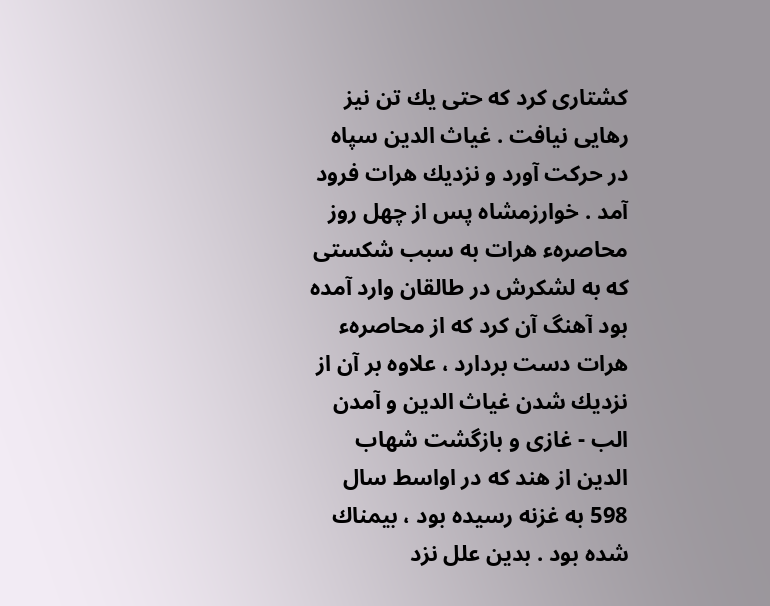كشتارى كرد كه حتى يك تن نيز رهايى نيافت . غياث الدين سپاه در حركت آورد و نزديك هرات فرود آمد . خوارزمشاه پس از چهل روز محاصرهء هرات به سبب شكستى كه به لشكرش در طالقان وارد آمده بود آهنگ آن كرد كه از محاصرهء هرات دست بردارد ، علاوه بر آن از نزديك شدن غياث الدين و آمدن الب - غازى و بازگشت شهاب الدين از هند كه در اواسط سال 598 به غزنه رسيده بود ، بيمناك شده بود . بدين علل نزد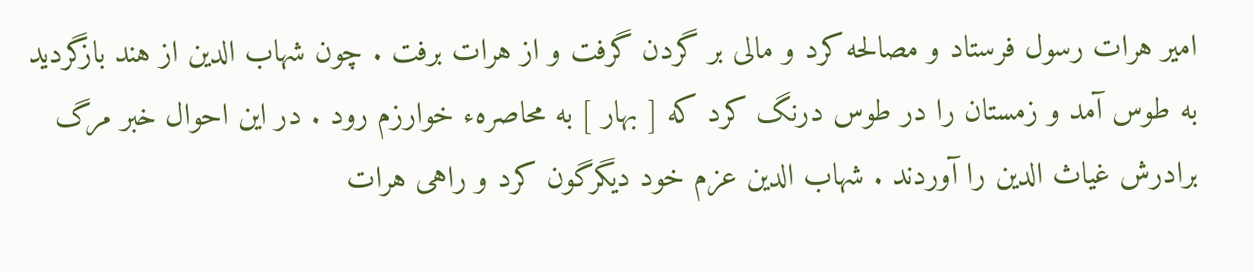امير هرات رسول فرستاد و مصالحه كرد و مالى بر گردن گرفت و از هرات برفت . چون شهاب الدين از هند بازگرديد به طوس آمد و زمستان را در طوس درنگ كرد كه [ بهار ] به محاصرهء خوارزم رود . در اين احوال خبر مرگ برادرش غياث الدين را آوردند . شهاب الدين عزم خود ديگرگون كرد و راهى هرات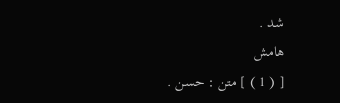شد .
هامش
[ ( 1 ) ] متن : حسن .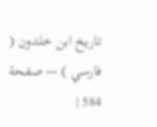تاريخ ابن خلدون ( فارسي ) — صفحة 584 |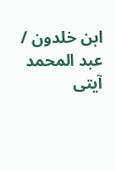ابن خلدون / عبد المحمد آيتى